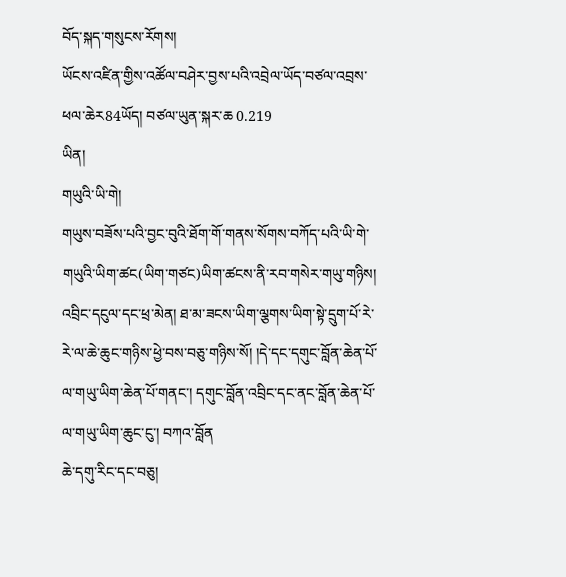བོད་སྐད་གསུངས་རོགས།
ཡོངས་འཛིན་གྱིས་འཚོལ་བཤེར་བྱས་པའི་འབྲེལ་ཡོད་བཙལ་འབྲས་ཕལ་ཆེར84ཡོད། བཙལ་ཡུན་སྐར་ཆ 0.219
ཡིན།
གཡུའི་ཡི་གེ།
གཡུས་བཟོས་པའི་བྱང་བུའི་ཐོག་གོ་གནས་སོགས་བཀོད་པའི་ཡི་གེ་གཡུའི་ཡིག་ཚང(ཡིག་གཙང)ཡིག་ཚངས་ནི་རབ་གསེར་གཡུ་གཉིས། འབྲིང་དངུལ་དང་ཕྲ་མེན། ཐ་མ་ཟངས་ཡིག་ལྕགས་ཡིག་སྟེ་དྲུག་པོ་རེ་རེ་ལ་ཆེ་ཆུང་གཉིས་ཕྱེ་བས་བཅུ་གཉིས་སོ། །དེ་དང་དགུང་བློན་ཆེན་པོ་ལ་གཡུ་ཡིག་ཆེན་པོ་གནང་། དགུང་བློན་འབྲིང་དང་ནང་བློན་ཆེན་པོ་ལ་གཡུ་ཡིག་ཆུང་ངུ་། བཀའ་བློན
ཆེ་དགུ་རིང་དང་བཅུ།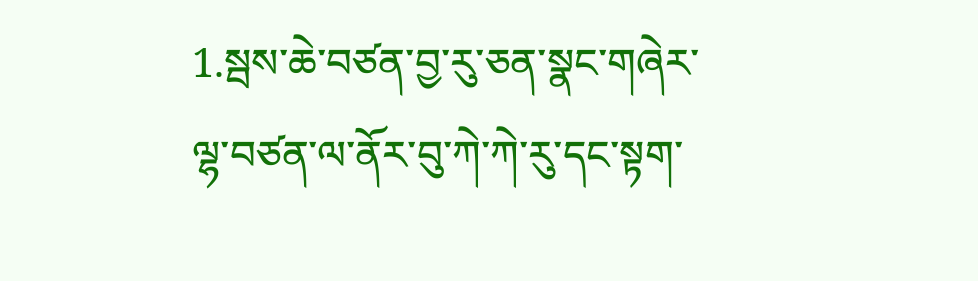1.སྦས་ཆེ་བཙན་བྱ་རུ་ཅན་སྣང་གཞེར་ལྷ་བཙན་ལ་ནོར་བུ་ཀེ་ཀེ་རུ་དང་སྟག་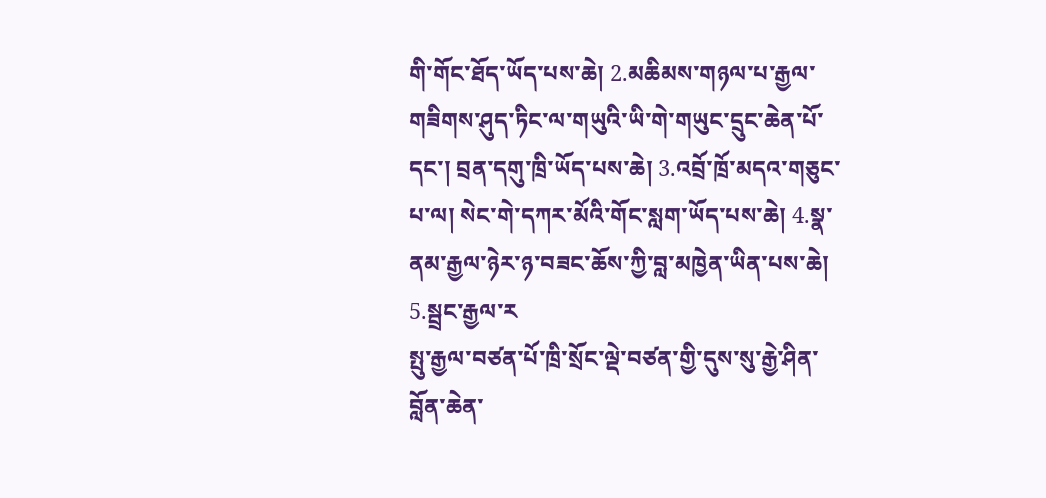གི་གོང་ཐོད་ཡོད་པས་ཆེ། 2.མཆིམས་གཉལ་པ་རྒྱལ་གཟིགས་ཤུད་ཏིང་ལ་གཡུའི་ཡི་གེ་གཡུང་དྲུང་ཆེན་པོ་དང་། བྲན་དགུ་ཁྲི་ཡོད་པས་ཆེ། 3.འབྲོ་ཁྲོ་མདའ་གཅུང་པ་ལ། སེང་གེ་དཀར་མོའི་གོང་སླག་ཡོད་པས་ཆེ། 4.སྣ་ནམ་རྒྱལ་ཉེར་ཉ་བཟང་ཆོས་ཀྱི་བླ་མཁྱེན་ཡིན་པས་ཆེ། 5.སྦྲང་རྒྱལ་ར
སྤུ་རྒྱལ་བཙན་པོ་ཁྲི་སྲོང་ལྡེ་བཙན་གྱི་དུས་སུ་རྒྱེ་ཤིན་བློན་ཆེན་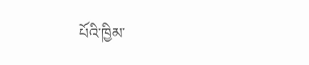པོའི་ཁྱིམ་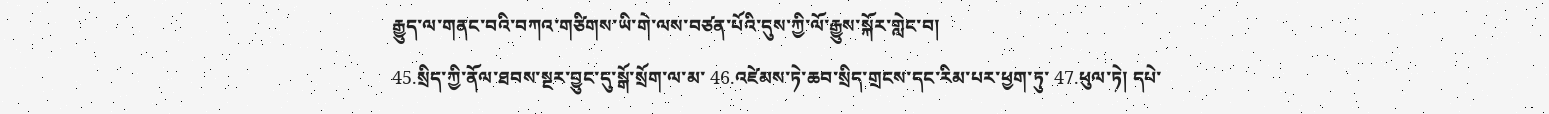རྒྱུད་ལ་གནང་བའི་བཀའ་གཙིགས་ཡི་གེ་ལས་བཙན་པོའི་དུས་ཀྱི་ལོ་རྒྱུས་སྐོར་གླེང་བ།
45.སྲིད་ཀྱི་ནོལ་ཐབས་སྔར་བྱུང་དུ་སྒོ་སྲོག་ལ་མ་ 46.འཛེམས་ཏེ་ཆབ་སྲིད་གྲངས་དང་རིམ་པར་ཕྱག་ཏུ་ 47.ཕུལ་ཏེ། དཔེ་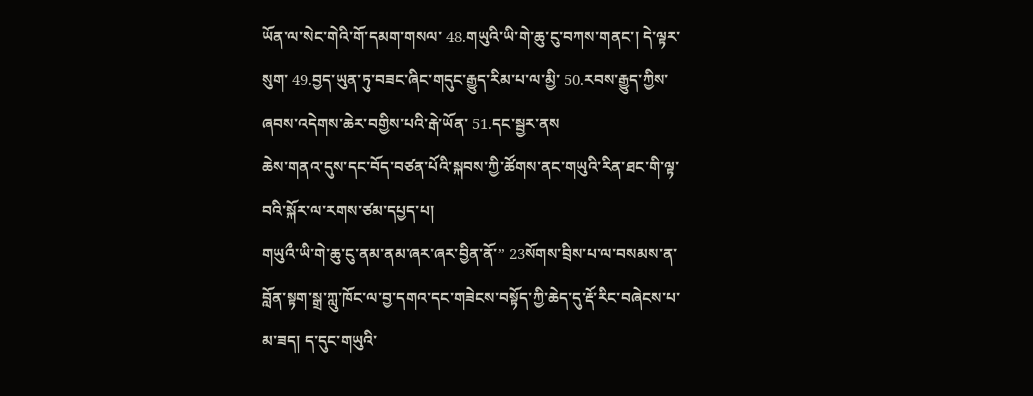ཡོན་ལ་སེང་གེའི་གོ་དམག་གསལ་ 48.གཡུའི་ཡི་གེ་ཆུ་ངུ་བཀས་གནང་། དེ་ལྟར་སུག་ 49.བྱད་ཡུན་ཏུ་བཟང་ཞིང་གདུང་རྒྱུད་རིམ་པ་ལ་མྱི་ 50.རབས་རྒྱུད་ཀྱིས་ཞབས་འདེགས་ཆེར་བགྱིས་པའི་རྒེ་ཡོན་ 51.དང་སྦྱར་ནས
ཆེས་གནའ་དུས་དང་བོད་བཙན་པོའི་སྐབས་ཀྱི་ཚོགས་ནང་གཡུའི་རིན་ཐང་གི་ལྟ་བའི་སྐོར་ལ་རགས་ཙམ་དཔྱད་པ།
གཡུའྀ་ཡི་གེ་ཆུ་ངུ་ནམ་ནམ་ཞར་ཞར་བྱིན་ནོ་” 23སོགས་བྲིས་པ་ལ་བསམས་ན་བློན་སྟག་སྒྲ་ཀླུ་ཁོང་ལ་བྱ་དགའ་དང་གཟེངས་བསྟོད་ཀྱི་ཆེད་དུ་རྡོ་རིང་བཞེངས་པ་མ་ཟད། ད་དུང་གཡུའི་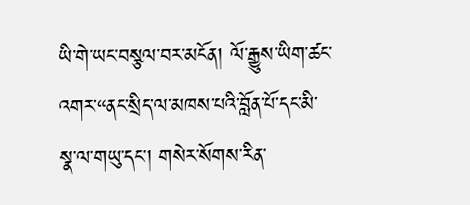ཡི་གེ་ཡང་བསྩལ་བར་མངོན། ལོ་རྒྱུས་ཡིག་ཚང་འགར་“ནང་སྲིད་ལ་མཁས་པའི་བློན་པོ་དང་མི་སྣ་ལ་གཡུ་དང་། གསེར་སོགས་རིན་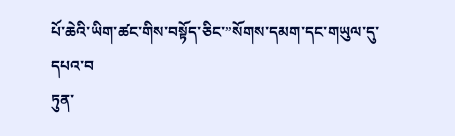པོ་ཆེའི་ཡིག་ཚང་གིས་བསྟོད་ཅིང་”སོགས་དམག་དང་གཡུལ་དུ་དཔའ་བ
ཏུན་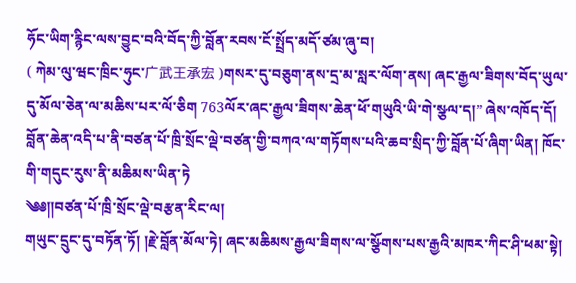ཧོང་ཡིག་རྙིང་ལས་བྱུང་བའི་བོད་ཀྱི་བློན་རབས་ངོ་སྤྲོད་མདོ་ཙམ་ཞུ་བ།
( ཀེམ་ལུ་ཝང་ཁྲིང་ཧུང་广武王承宏 )གསར་དུ་བཅུག་ནས་དྲ་མ་སླར་ལོག་ནས། ཞང་རྒྱལ་ཟིགས་བོད་ཡུལ་དུ་མོལ་ཅེན་ལ་མཆིས་པར་ལོ་ཅིག 763ལོར་ཞང་རྒྱལ་ཟིགས་ཆེན་ཕོ་གཡུའི་ཡི་གེ་སྩལ་ད།” ཞེས་འཁོད་དོ། བློན་ཆེན་འདི་པ་ནི་བཙན་པོ་ཁྲི་སྲོང་ལྡེ་བཙན་གྱི་བཀའ་ལ་གཏོགས་པའི་ཆབ་སྲིད་ཀྱི་བློན་པོ་ཞིག་ཡིན། ཁོང་གི་གདུང་རུས་ནི་མཆིམས་ཡིན་ཏེ
༄༅༎བཙན་པོ་ཁྲི་སྲོང་ལྡེ་བརྩན་རིང་ལ།
གཡུང་དྲུང་དུ་བཏོན་ཏོ། །རྗེ་བློན་མོལ་ཏེ། ཞང་མཆིམས་རྒྱལ་ཟིགས་ལ་སྩོགས་པས་རྒྱའི་མཁར་ཀིང་ཤི་ཕམ་སྟེ།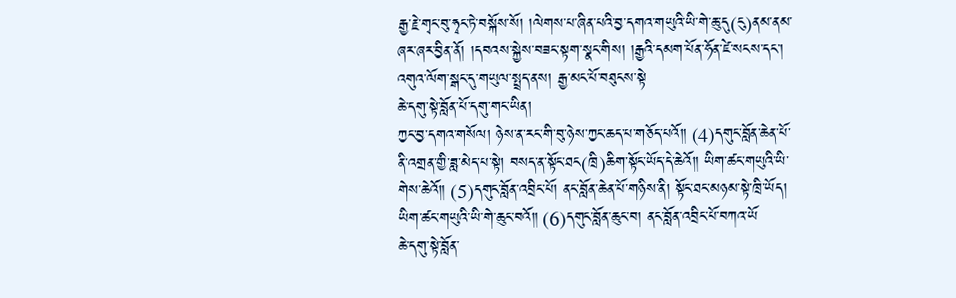རྒྱ་རྗེ་གྭང་བུ་ཧྭང་ཏེ་བསྐོས་སོ། །ལེགས་པ་ཞིན་པའི་བྱ་དགའ་གཡུའི་ཡི་གེ་ཆུ་དུ(ངུ)ནམ་ནམ་ཞར་ཞར་བྱིན་ནོ། །དབའས་སྐྱེས་བཟང་སྟག་སྣང་གིས། །རྒྱའི་དམག་པོན་ཧོན་ཛེ་སངས་དང་། འགུའ་ལོག་སྒང་དུ་གཡུལ་སྤྲད་ནས། རྒྱ་མང་པོ་བཐུངས་སྟེ
ཆེ་དགུ་སྟེ་བློན་པོ་དགུ་གང་ཡིན།
ཀྱང་བྱ་དགའ་གསོལ། ཉེས་ན་རང་གི་བུ་ཉེས་ཀྱང་ཆད་པ་གཅོད་པའོ༎ (4)དགུང་བློན་ཆེན་པོ་ནི་འགྲན་གྱི་ཟླ་མེད་པ་སྟེ། བསད་ན་སྟོང་ཐང(ཁྲི)ཆིག་སྟོང་ཡོད་དེ་ཆེའོ༎ ཡིག་ཚང་གཡུའི་ཡི་གེས་ཆེའོ༎ (5)དགུང་བློན་འབྲིང་པོ། ནང་བློན་ཆེན་པོ་གཉིས་ནི། སྟོང་ཐང་མཉམ་སྟེ་ཁྲི་ཡོད། ཡིག་ཚང་གཡུའི་ཡི་གེ་ཆུང་བའོ༎ (6)དགུང་བློན་ཆུང་བ། ནང་བློན་འབྲིང་པོ་བཀའ་ཡོ
ཆེ་དགུ་སྟེ་བློན་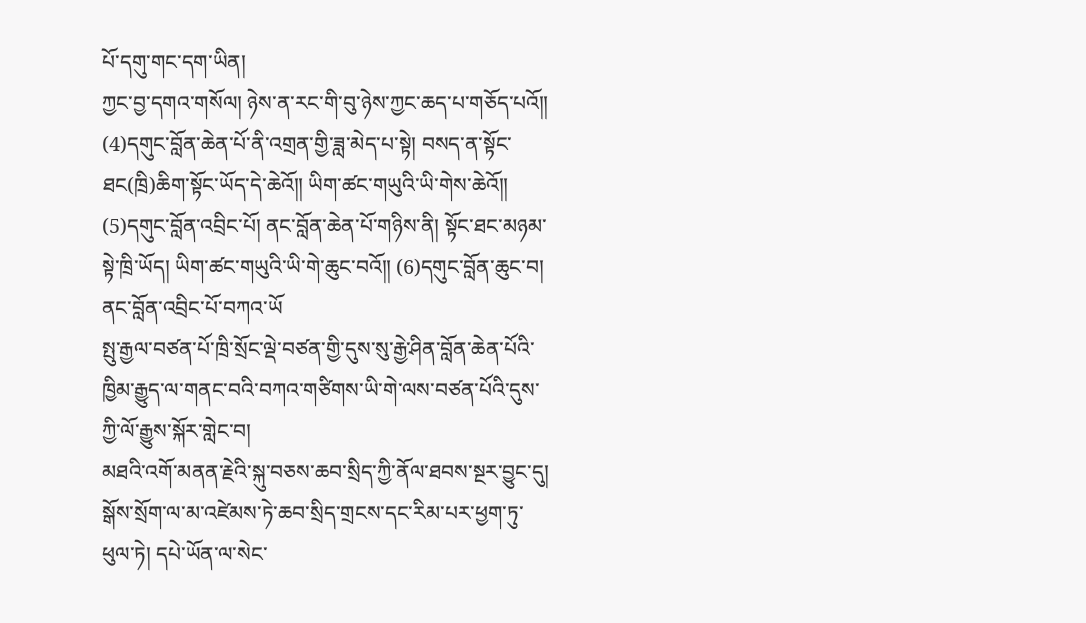པོ་དགུ་གང་དག་ཡིན།
ཀྱང་བྱ་དགའ་གསོལ། ཉེས་ན་རང་གི་བུ་ཉེས་ཀྱང་ཆད་པ་གཅོད་པའོ༎ (4)དགུང་བློན་ཆེན་པོ་ནི་འགྲན་གྱི་ཟླ་མེད་པ་སྟེ། བསད་ན་སྟོང་ཐང(ཁྲི)ཆིག་སྟོང་ཡོད་དེ་ཆེའོ༎ ཡིག་ཚང་གཡུའི་ཡི་གེས་ཆེའོ༎ (5)དགུང་བློན་འབྲིང་པོ། ནང་བློན་ཆེན་པོ་གཉིས་ནི། སྟོང་ཐང་མཉམ་སྟེ་ཁྲི་ཡོད། ཡིག་ཚང་གཡུའི་ཡི་གེ་ཆུང་བའོ༎ (6)དགུང་བློན་ཆུང་བ། ནང་བློན་འབྲིང་པོ་བཀའ་ཡོ
སྤུ་རྒྱལ་བཙན་པོ་ཁྲི་སྲོང་ལྡེ་བཙན་གྱི་དུས་སུ་རྒྱེ་ཤིན་བློན་ཆེན་པོའི་ཁྱིམ་རྒྱུད་ལ་གནང་བའི་བཀའ་གཙིགས་ཡི་གེ་ལས་བཙན་པོའི་དུས་ཀྱི་ལོ་རྒྱུས་སྐོར་གླེང་བ།
མཐའི་འགོ་མནན་རྗེའི་སྐུ་བཅས་ཆབ་སྲིད་ཀྱི་ནོལ་ཐབས་སྔར་བྱུང་དུ། སྒོས་སྲོག་ལ་མ་འཛེམས་ཏེ་ཆབ་སྲིད་གྲངས་དང་རིམ་པར་ཕྱག་ཏུ་ཕུལ་ཏེ། དཔེ་ཡོན་ལ་སེང་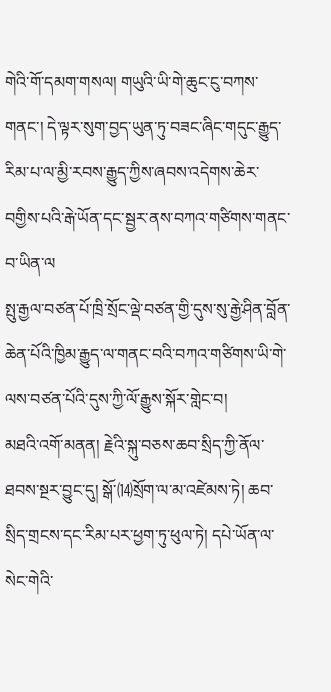གེའི་གོ་དམག་གསལ། གཡུའི་ཡི་གེ་ཆུང་ངུ་བཀས་གནང་། དེ་ལྟར་སུག་བྱད་ཡུན་ཏུ་བཟང་ཞིང་གདུང་རྒྱུད་རིམ་པ་ལ་མྱི་རབས་རྒྱུད་ཀྱིས་ཞབས་འདེགས་ཆེར་བགྱིས་པའི་རྒེ་ཡོན་དང་སྦྱར་ནས་བཀའ་གཙིགས་གནང་བ་ཡིན་ལ
སྤུ་རྒྱལ་བཙན་པོ་ཁྲི་སྲོང་ལྡེ་བཙན་གྱི་དུས་སུ་རྒྱེ་ཤིན་བློན་ཆེན་པོའི་ཁྱིམ་རྒྱུད་ལ་གནང་བའི་བཀའ་གཙིགས་ཡི་གེ་ལས་བཙན་པོའི་དུས་ཀྱི་ལོ་རྒྱུས་སྐོར་གླེང་བ།
མཐའི་འགོ་མནན། རྗེའི་སྐུ་བཅས་ཆབ་སྲིད་ཀྱི་ནོལ་ཐབས་སྔར་བྱུང་དུ། སྒོ་⒁སྲོག་ལ་མ་འཛེམས་ཏེ། ཆབ་སྲིད་གྲངས་དང་རིམ་པར་ཕྱག་ཏུ་ཕུལ་ཏེ། དཔེ་ཡོན་ལ་སེང་གེའི་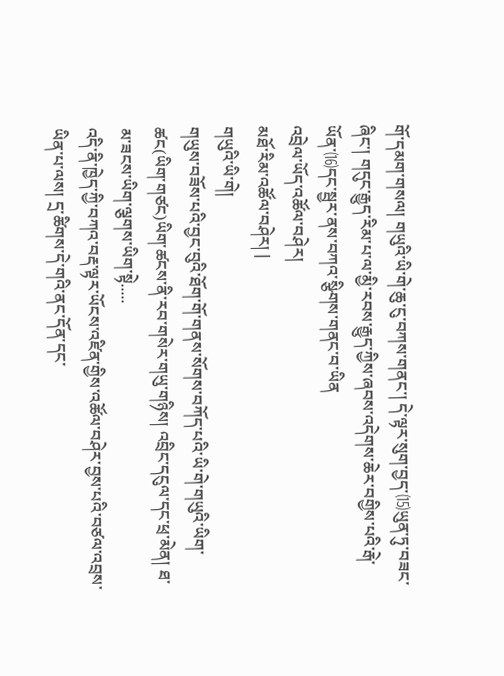གོ་དམག་གསལ། གཡུའི་ཡི་གེ་ཆུ་ངུ་བཀས་གནང་། དེ་ལྟར་སུག་བྱད་⒂ཡུན་ཏུ་བཟང་ཞིང་། གདུང་རྒྱུད་རིམ་པ་ལ་མྱི་རབས་རྒྱུད་ཀྱིས་ཞབས་འདེགས་ཆེར་བགྱིས་པའི་རྒེ་ཡོན་⒃དང་སྦྱར་ནས་བཀའ་སྩིགས་གནང་བ་ཡིན
འབྲེལ་ཡོད་འཚོལ་བཤེར།
མཐོ་རིམ་འཚོལ་བཤེར། |
གཡུའི་ཡི་གེ།
གཡུས་བཟོས་པའི་བྱང་བུའི་ཐོག་གོ་གནས་སོགས་བཀོད་པའི་ཡི་གེ་གཡུའི་ཡིག་ཚང(ཡིག་གཙང)ཡིག་ཚངས་ནི་རབ་གསེར་གཡུ་གཉིས། འབྲིང་དངུལ་དང་ཕྲ་མེན། ཐ་མ་ཟངས་ཡིག་ལྕགས་ཡིག་སྟེ.....
འདི་ནི་ཁྱེད་ཀྱི་བཀའ་བརྡ་ལྟར་ཡོངས་འཛིན་གྱིས་འཚོལ་བཤེར་བྱས་པའི་བཙལ་འབྲས་ཡིན་པ་ལས། དྲ་ཚིགས་དེ་གའི་ནང་དོན་དང་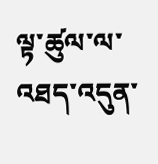ལྟ་ཚུལ་ལ་འཐད་འདུན་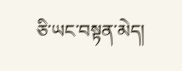ཅི་ཡང་བསྟན་མེད།